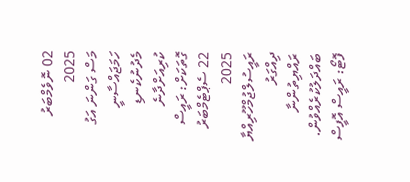02 ނޮވެމްބަރު 2025
މަސް ގަންނަ އަގު ހަމަޖައްސާނީ މެދުނުކެނޑި ކުރިއަށްދާނެ ގޮތަކަށް: ރައީސް
22 ސެޕްޓެމްބަރު 2025
ރައީސުލްޖުމްހޫރިއްޔާ ދިއްގަރު ރައްޔިތުންނާ ބައްދަލުކުރެއްވުން. ފޮޓޯ: ރައީސް އޮފީސް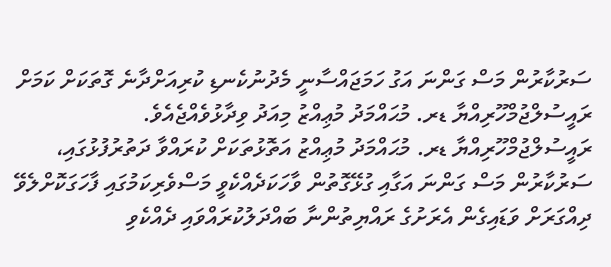ސަރުކާރުން މަސް ގަންނަ އަގު ހަމަޖައްސާނީ މެދުނުކެނޑި ކުރިއަށްދާނެ ގޮތަކަށް ކަމަށް ރައީސުލްޖުމްހޫރިއްޔާ ޑރ. މުޙައްމަދު މުޢިއްޒު މިއަދު ވިދާޅުވެއްޖެއެވެ.
ރައީސުލްޖުމްހޫރިއްޔާ ޑރ. މުޙައްމަދު މުޢިއްޒު އަތޮޅުތަކަށް ކުރައްވާ ދަތުރުފުޅުގައި، ސަރުކާރުން މަސް ގަންނަ އަގާއި ގުޅޭގޮތުން ވާހަކަދެއްކެވީ މަސްވެރިކަމުގައި ފާހަގަކޮށްލެވޭ ދިއްގަރަށް ވަޑައިގެން އެރަށުގެ ރައްޔިތުންނާ ބައްދަލުކުރައްވައި ދެއްކެވި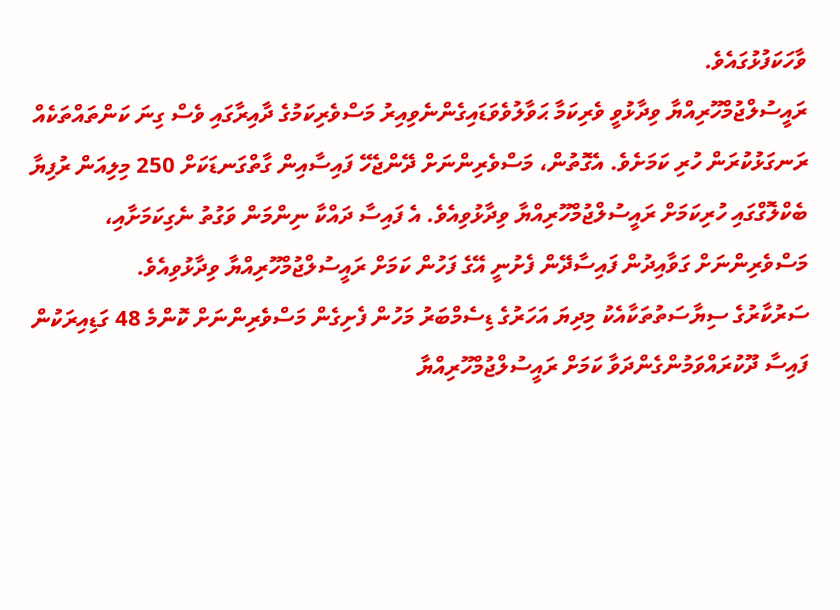ވާހަކަފުޅުގައެވެ.
ރައީސުލްޖުމްހޫރިއްޔާ ވިދާޅުވީ ވެރިކަމާ ޙަވާލުވެވަޑައިގެންނެވިއިރު މަސްވެރިކަމުގެ ދާއިރާގައި ވެސް ގިނަ ކަންތައްތަކެއް ރަނގަޅުކުރަން ހުރި ކަމަށެވެ. އެގޮތުން، މަސްވެރިންނަށް ދޭންޖެހޭ ފައިސާއިން ގާތްގަނޑަކަށް 250 މިލިއަން ރުފިޔާ ބެކްލޮގްގައި ހުރިކަމަށް ރައީސުލްޖުމްހޫރިއްޔާ ވިދާޅުވިއެވެ. އެ ފައިސާ ދައްކާ ނިންމަން ވަގުތު ނެގިކަމަށާއި، މަސްވެރިންނަށް ގަވާއިދުން ފައިސާދޭން ފެށުނީ އޭގެ ފަހުން ކަމަށް ރައީސުލްޖުމްހޫރިއްޔާ ވިދާޅުވިއެވެ.
ސަރުކާރުގެ ސިޔާސަތުތަކާއެކު މިދިޔަ އަހަރުގެ ޑިސެމްބަރު މަހުން ފެށިގެން މަސްވެރިންނަށް ކޮންމެ 48 ގަޑިއިރަކުން ފައިސާ ދޫކުރައްވަމުންގެންދަވާ ކަމަށް ރައީސުލްޖުމްހޫރިއްޔާ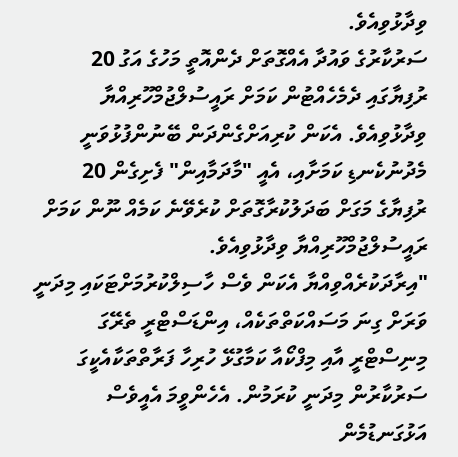ވިދާޅުވިއެވެ.
ސަރުކާރުގެ ވައުދާ އެއްގޮތަށް ދެންއޮތީ މަހުގެ އަގު 20 ރުފިޔާގައި ދެމެހެއްޓުން ކަމަށް ރައީސުލްޖުމްހޫރިއްޔާ ވިދާޅުވިއެވެ. އެކަން ކުރިއަށްގެންދަން ބޭނުންފުޅުވަނީ މެދުނުކެނޑި ކަމަށާއި، އެއީ "މާދަމާއިން" ފެށިގެން 20 ރުފިޔާގެ މަގަށް ބަދަލުކުރާގޮތަށް ކުރެވޭނެ ކަމެއް ނޫން ކަމަށް ރައީސުލްޖުމްހޫރިއްޔާ ވިދާޅުވިއެވެ.
"އިރާދަކުރެއްވިއްޔާ އެކަން ވެސް ހާސިލްކުރުމަށްޓަކައި މިދަނީ ވަރަށް ގިނަ މަސައްކަތްތަކެއް، އިންޑަސްޓްރީ ތެރޭގަ މިނިސްޓްރީ އާއި މިފްކޯއާ ކަމާގުޅޭ ހުރިހާ ފަރާތްތަކާއެކީގަ ސަރުކާރުން މިދަނީ ކުރަމުން. އެހެންވީމަ އެއީވެސް އަޅުގަނޑުމެން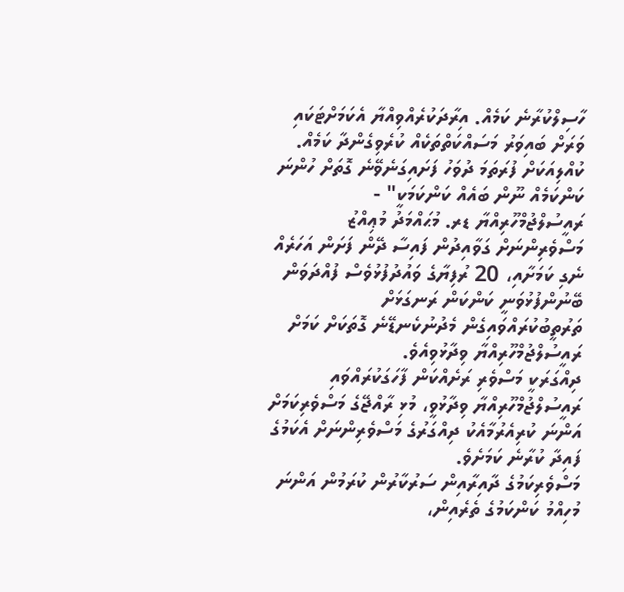ހާސިލްކުރާނެ ކަމެއް. އިރާދަކުރެއްވިއްޔާ އެކަމަށްޓަކައި ވަރަށް ބައިވަރު މަސައްކަތްތަކެއް ކުރެވިގެންދާ ކަމެއް. ކުއްލިއަކަށް ފުރަތަމަ ދުވަހު ފަށައިގަނެވޭނެ ގޮތަށް ހުންނަ ކަންކަމެއް ނޫން ބައެއް ކަންކަމަކީ" - ރައީސުލްޖުމްހޫރިއްޔާ ޑރ. މުޙައްމަދު މުޢިއްޒު
މަސްވެރިންނަށް ގަވާއިދުން ފައިސާ ދޭން ފަށަން އަހަރެއް ނެގި ކަމަށާއި، 20 ރުފިޔާގެ ވައުދުފުޅުވެސް ފުއްދަވަން ބޭނުންފުޅުވަނީ ކަންކަން ރަނގަޅަށް ތަރުތީބުކުރައްވައިގެން މެދުނުކެނޑޭނެ ގޮތަކަށް ކަމަށް ރައީސުލްޖުމްހޫރިއްޔާ ވިދާޅުވިއެވެ.
ދިއްގަރަކީ މަސްވެރި ރަށެއްކަން ފާހަގަކުރައްވައި ރައީސުލްޖުމްހޫރިއްޔާ ވިދާޅުވީ، މުޅި ރާއްޖޭގެ މަސްވެރިކަމަށް އަންނަ ކުރިއެރުމާއެކު ދިއްގަރުގެ މަސްވެރިންނަށް އެކަމުގެ ފައިދާ ކުރާނެ ކަމަށެވެ.
މަސްވެރިކަމުގެ ދާއިރާއިން ސަރުކާރުން ކުރަމުން އަންނަ މުހިއްމު ކަންކަމުގެ ތެރެއިން،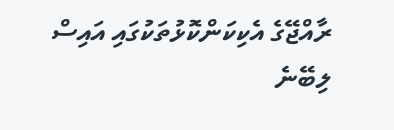ރާއްޖޭގެ އެކިކަންކޮޅުތަކުގައި އައިސް ލިބޭނެ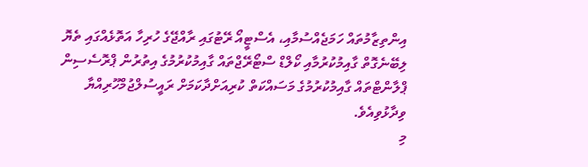އިންތިޒާމުތައް ހަމަޖެއްސުމާއި، އެސްޓީއޯ ރޭޓުގައި ރާއްޖޭގެ ހުރިހާ އަތޮޅެއްގައި ތެޔޮ ލިބޭނެގޮތް ގާއިމުކުރުމާއި ކޯލްޑް ސްޓޯރޭޖްތައް ގާއިމުކުރުމުގެ އިތުރުން ޕްރޮސެސިން ޕްލާންޓްތައް ގާއިމުކުރުމުގެ މަސައްކަތް ކުރިއަށްދާކަމަށް ރައީސުލްޖުމްހޫރިއްޔާ ވިދާޅުވިއެވެ.
މި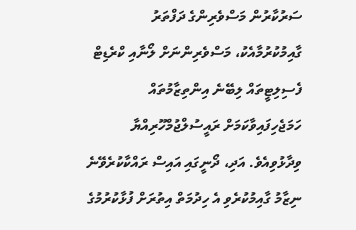ސަރުކާރުން މަސްވެރިންގެ ދަފްތަރު ގާއިމުކުރުމާއެކު، މަސްވެރިންނަށް ލޯނާއި ކްރެޑިޓް ފެސިލިޓީތައް ލިބޭނެ އިންތިޒާމުތައް ހަމަޖެހިފައިވާކަމަށް ރައީސުލްޖުމްހޫރިއްޔާ ވިދާޅުވިއެވެ. އަދި، ދޯނީގައި އައިސް ރައްކާކުރެވޭނެ ނިޒާމު ގާއިމުކުރެވި އެ ހިދުމަތް އިތުރަށް ފުޅާކުރުމުގެ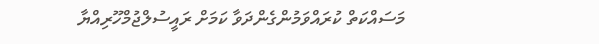މަސައްކަތް ކުރައްވަމުންގެންދަވާ ކަމަށް ރައީސުލްޖުމްހޫރިއްޔާ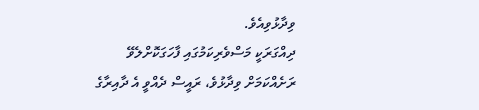ވިދާޅުވިއެވެ.
ދިއްގަރަކީ މަސްވެރިކަމުގައި ފާހަގަކޮށްލެވޭ ރަށެއްކަމަށް ވިދާޅުވެ، ރައީސް ދެއްވީ އެ ދާއިރާގެ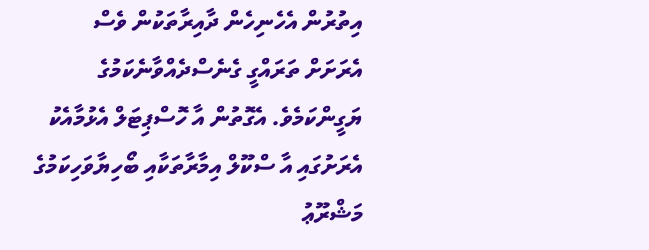އިތުރުން އެހެނިހެން ދާއިރާތަކުން ވެސް އެރަށަށް ތަރައްގީ ގެނެސްދެއްވާނެކަމުގެ ޔަގީންކަމެވެ. އެގޮތުން އާ ހޮސްޕިޓަލް އެޅުމާއެކު އެރަށުގައި އާ ސްކޫލް އިމާރާތަކާއި ބޯހިޔާވަހިކަމުގެ މަޝްރޫޢު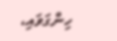ހިންގަވައި،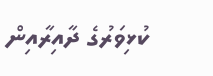ކުޅިވަރުގެ ދާއިރާއިން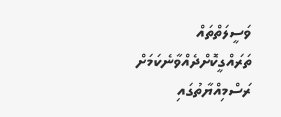ވަސީލަތްތައް ތަރައްގީކޮށްދެއްވާނެކަމަށް ރަސްމިއްޔާތުގައި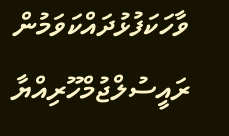ވާހަކަފުޅުދައްކަވަމުން ރައީސުލްޖުމްހޫރިއްޔާ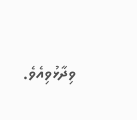ވިދާޅުވިއެވެ.